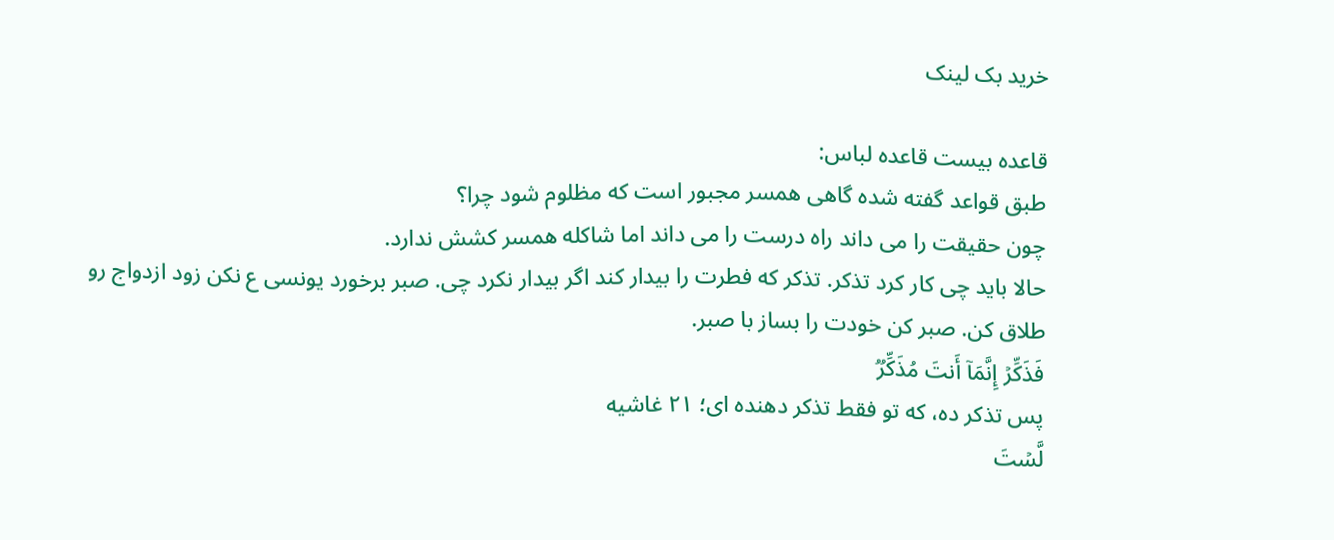خرید بک لینک

قاعده بیست قاعده لباس:
طبق قواعد گفته شده گاهی همسر مجبور است که مظلوم شود چرا؟
چون حقیقت را می داند راه درست را می داند اما شاکله همسر کشش ندارد.
حالا باید چی کار کرد تذکر. تذکر که فطرت را بیدار کند اگر بیدار نکرد چی. صبر برخورد یونسی ع نکن زود ازدواج رو طلاق کن. صبر کن خودت را بساز با صبر.
فَذَکِّرۡ إِنَّمَآ أَنتَ مُذَکِّرࣱ
پس تذکر ده، که تو فقط تذکر دهنده اى؛ ۲۱ غاشیه
لَّسۡتَ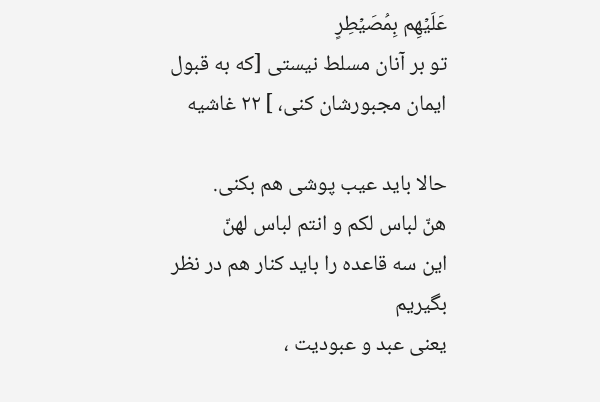عَلَیۡهِم بِمُصَیۡطِرٍ
تو بر آنان مسلط نیستى [که به قبول ایمان مجبورشان کنى، ] ۲۲ غاشیه

حالا باید عیب پوشی هم بکنی.
هنّ لباس لکم و انتم لباس لهنّ
این سه قاعده را باید کنار هم در نظر بگیریم
یعنی عبد و عبودیت ،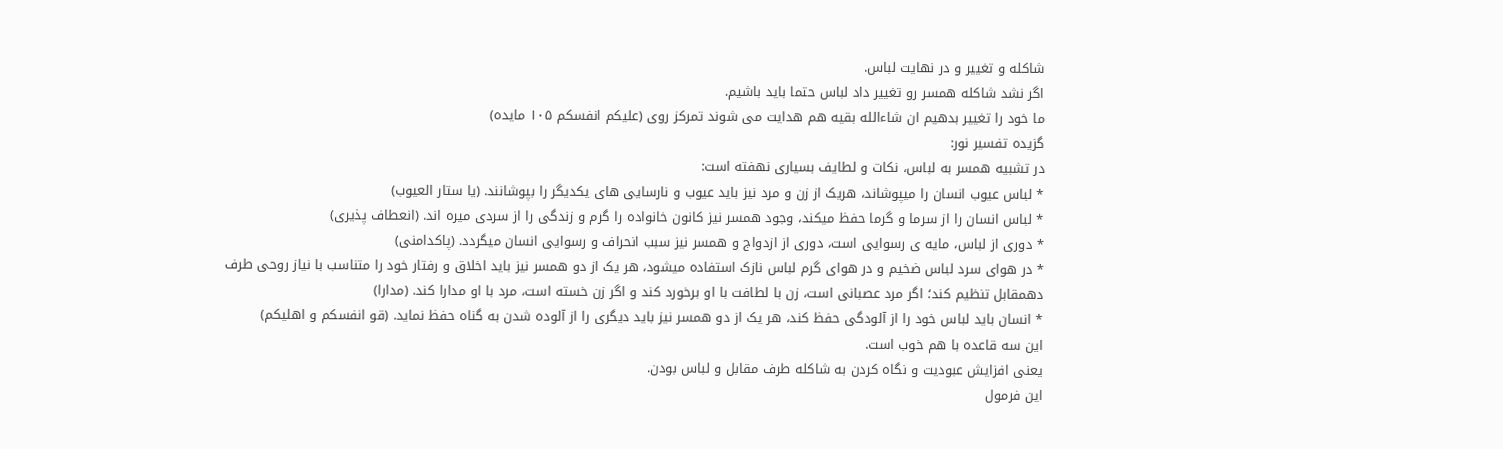شاکله و تغییر و در نهایت لباس.
اگر نشد شاکله همسر رو تغییر داد لباس حتما باید باشیم.
ما خود را تغییر بدهیم ان شاءالله بقیه هم هدایت می شوند تمرکز روی (علیکم انفسکم ۱۰۵ مایده)
گزیده تفسیر نور:
در تشبیه همسر به لباس، نکات و لطایف بسیاری نهفته است:
* لباس عیوب انسان را میپوشاند، هریک از زن و مرد نیز باید عیوب و نارسایی های یکدیگر را بپوشانند. (یا ستار العیوب)
* لباس انسان را از سرما و گرما حفظ میکند، وجود همسر نیز کانون خانواده را گرم و زندگی را از سردی میره اند. (انعطاف پذیری)
* دوری از لباس، مایه ی رسوایی است، دوری از ازدواج و همسر نیز سبب انحراف و رسوایی انسان میگردد. (پاکدامنی)
* در هوای سرد لباس ضخیم و در هوای گرم لباس نازک استفاده میشود، هر یک از دو همسر نیز باید اخلاق و رفتار خود را متناسب با نیاز روحی طرف دهمقابل تنظیم کند؛ اگر مرد عصبانی است، زن با لطافت با او برخورد کند و اگر زن خسته است، مرد با او مدارا کند. (مدارا)
* انسان باید لباس خود را از آلودگی حفظ کند، هر یک از دو همسر نیز باید دیگری را از آلوده شدن به گناه حفظ نماید. (قو انفسکم و اهلیکم)
این سه قاعده با هم خوب است.
یعنی افزایش عبودیت و نگاه کردن به شاکله طرف مقابل و لباس بودن.
این فرمول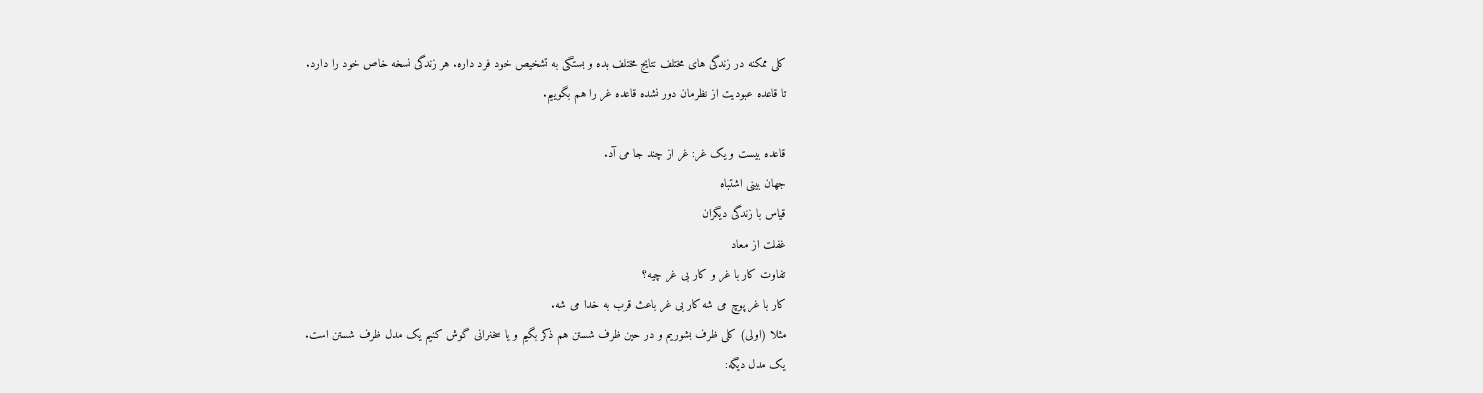کلی ممکنه در زندگی های مختلف نتایج مختلف بده و بستگی به تشخیص خود فرد داره. هر زندگی نسخه خاص خود را دارد.
تا قاعده عبودیت از نظرمان دور نشده قاعده غر را هم بگوییم.

قاعده بیست و یک غر: غر از چند جا می آد.
جهان بینی اشتباه
قیاس با زندگی دیگران
غفلت از معاد
تفاوت کار با غر و کار بی غر چیه؟
کار با غر پوچ می شه کار بی غر باعث قرب به خدا می شه.
مثلا (اولی) کلی ظرف بشوریم و در حین ظرف شستن هم ذکر بگیم و یا سخنرانی گوش کنیم یک مدل ظرف شستن است.
یک مدل دیگه: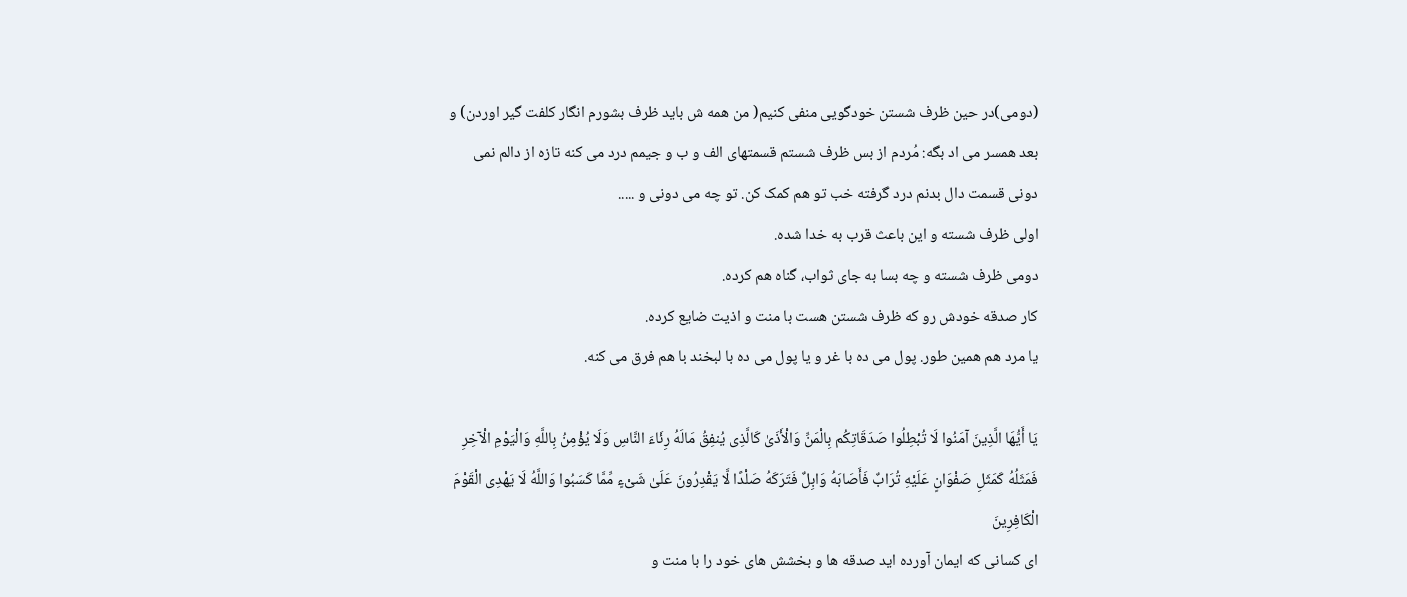(دومی)در حین ظرف شستن خودگویی منفی کنیم( من همه ش باید ظرف بشورم انگار کلفت گیر اوردن) و بعد همسر می اد بگه: مُردم از بس ظرف شستم قسمتهای الف و ب و جیمم درد می کنه تازه از دالم نمی دونی قسمت دال بدنم درد گرفته خب تو هم کمک کن. تو چه می دونی و .....
اولی ظرف شسته و این باعث قرب به خدا شده.
دومی ظرف شسته و چه بسا به جای ثواب، گناه هم کرده.
کار صدقه خودش رو که ظرف شستن هست با منت و اذیت ضایع کرده.
یا مرد هم همین طور. پول می ده با غر و یا پول می ده با لبخند با هم فرق می کنه.

یَا أَیُّهَا الَّذِینَ آمَنُوا لَا تُبْطِلُوا صَدَقَاتِکُم بِالْمَنِّ وَالْأَذَىٰ کَالَّذِی یُنفِقُ مَالَهُ رِئَاءَ النَّاسِ وَلَا یُؤْمِنُ بِاللَّهِ وَالْیَوْمِ الْآخِرِ فَمَثَلُهُ کَمَثَلِ صَفْوَانٍ عَلَیْهِ تُرَابٌ فَأَصَابَهُ وَابِلٌ فَتَرَکَهُ صَلْدًا لَّا یَقْدِرُونَ عَلَىٰ شَیْءٍ مِّمَّا کَسَبُوا وَاللَّهُ لَا یَهْدِی الْقَوْمَ الْکَافِرِینَ
ای کسانی که ایمان آورده اید صدقه ها و بخشش های خود را با منت و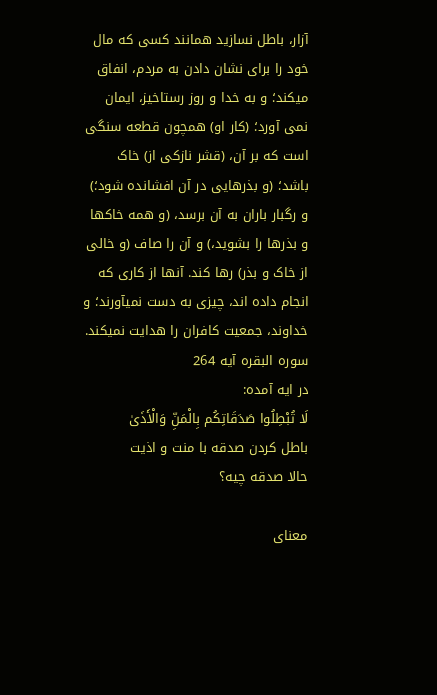آزار، باطل نسازید همانند کسی که مال خود را برای نشان دادن به مردم، انفاق میکند؛ و به خدا و روز رستاخیز، ایمان نمی آورد؛ (کار او) همچون قطعه سنگی است که بر آن، (قشر نازکی از) خاک باشد؛ (و بذرهایی در آن افشانده شود؛) و رگبار باران به آن برسد، (و همه خاکها و بذرها را بشوید،) و آن را صاف (و خالی از خاک و بذر) رها کند. آنها از کاری که انجام داده اند، چیزی به دست نمیآورند؛ و خداوند، جمعیت کافران را هدایت نمیکند.
سوره البقره آیه 264
در ایه آمده:
لَا تُبْطِلُوا صَدَقَاتِکُم بِالْمَنِّ وَالْأَذَىٰ
باطل کردن صدقه با منت و اذیت
حالا صدقه چیه؟

معنای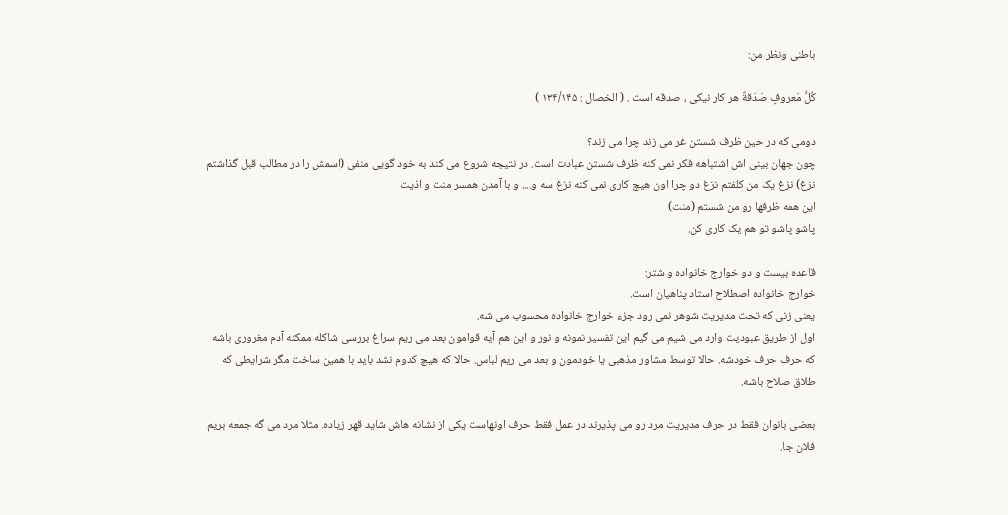باطنی ونظر من:

کُلُّ مَعروفٍ صَدَقةٌ هر کار نیکى ، صدقه است . ( الخصال : ۱۳۴/۱۴۵ )

دومی که در حین ظرف شستن غر می زند چرا می زند؟
چون جهان بینی اش اشتباهه فکر نمی کنه ظرف شستن عبادت است. در نتیجه شروع می کند به خود گویی منفی (اسمش را در مطالب قبل گذاشتم نزغ) نزغ یک من کلفتم نزغ دو چرا اون هیچ کاری نمی کنه نزغ سه و.... و با آمدن همسر منت و اذیت
این همه ظرفها رو من شستم (منت)
پاشو پاشو تو هم یک کاری کن.

قاعده بیست و دو خوارج خانواده و شتر:
خوارج خانواده اصطلاح استاد پناهیان است.
یعنی زنی که تحت مدیریت شوهر نمی رود جزء خوارج خانواده محسوب می شه.
اول از طریق عبودیت وارد می شیم می گیم این تفسیر نمونه و نور و این هم آیه قوامون بعد می ریم سراغ بررسی شاکله ممکنه آدم مغروری باشه که حرف حرف خودشه. حالا توسط مشاور مذهبی یا خودمون و بعد می ریم لباس. حالا که هیچ کدوم نشد باید با همین ساخت مگر شرایطی که طلاق صلاح باشه.

بعضی بانوان فقط در حرف مدیریت مرد رو می پذیرند در عمل فقط حرف اونهاست یکی از نشانه هاش شاید قهر زیاده. مثلا مرد می گه جمعه بریم فلان جا.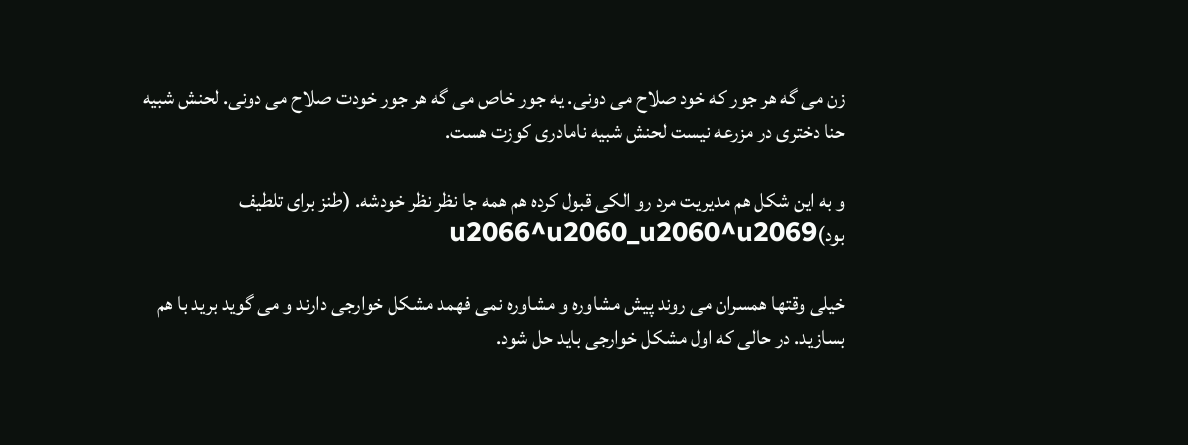زن می گه هر جور که خود صلاح می دونی. یه جور خاص می گه هر جور خودت صلاح می دونی. لحنش شبیه حنا دختری در مزرعه نیست لحنش شبیه نامادری کوزت هست.

و به این شکل هم مدیریت مرد رو الکی قبول کرده هم همه جا نظر نظر خودشه. (طنز برای تلطیف بود)u2066^u2060_u2060^u2069

خیلی وقتها همسران می روند پیش مشاوره و مشاوره نمی فهمد مشکل خوارجی دارند و می گوید برید با هم بسازید. در حالی که اول مشکل خوارجی باید حل شود.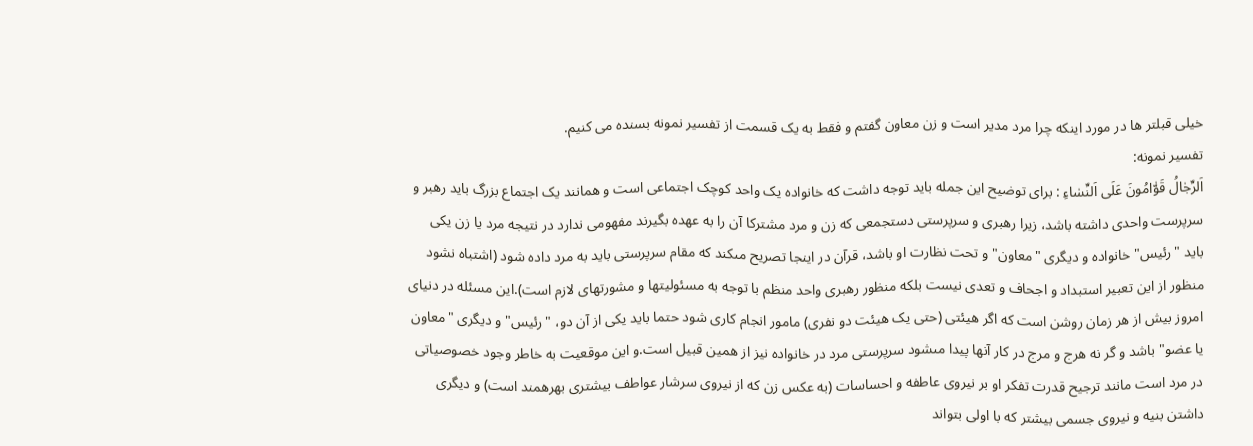خیلی قبلتر ها در مورد اینکه چرا مرد مدیر است و زن معاون گفتم و فقط به یک قسمت از تفسیر نمونه بسنده می کنیم.
تفسیر نمونه:
اَلرِّجٰالُ قَوّٰامُونَ عَلَى اَلنِّسٰاءِ : براى توضیح این جمله باید توجه داشت که خانواده یک واحد کوچک اجتماعى است و همانند یک اجتماع بزرگ باید رهبر و سرپرست واحدى داشته باشد، زیرا رهبرى و سرپرستى دستجمعى که زن و مرد مشترکا آن را به عهده بگیرند مفهومى ندارد در نتیجه مرد یا زن یکى باید "رئیس" خانواده و دیگرى "معاون" و تحت نظارت او باشد، قرآن در اینجا تصریح مىکند که مقام سرپرستى باید به مرد داده شود (اشتباه نشود منظور از این تعبیر استبداد و اجحاف و تعدى نیست بلکه منظور رهبرى واحد منظم با توجه به مسئولیتها و مشورتهاى لازم است).این مسئله در دنیاى امروز بیش از هر زمان روشن است که اگر هیئتى (حتى یک هیئت دو نفرى) مامور انجام کارى شود حتما باید یکى از آن دو، "رئیس" و دیگرى "معاون یا عضو" باشد و گر نه هرج و مرج در کار آنها پیدا مىشود سرپرستى مرد در خانواده نیز از همین قبیل است.و این موقعیت به خاطر وجود خصوصیاتى در مرد است مانند ترجیح قدرت تفکر او بر نیروى عاطفه و احساسات (به عکس زن که از نیروى سرشار عواطف بیشترى بهرهمند است) و دیگرى داشتن بنیه و نیروى جسمى بیشتر که با اولى بتواند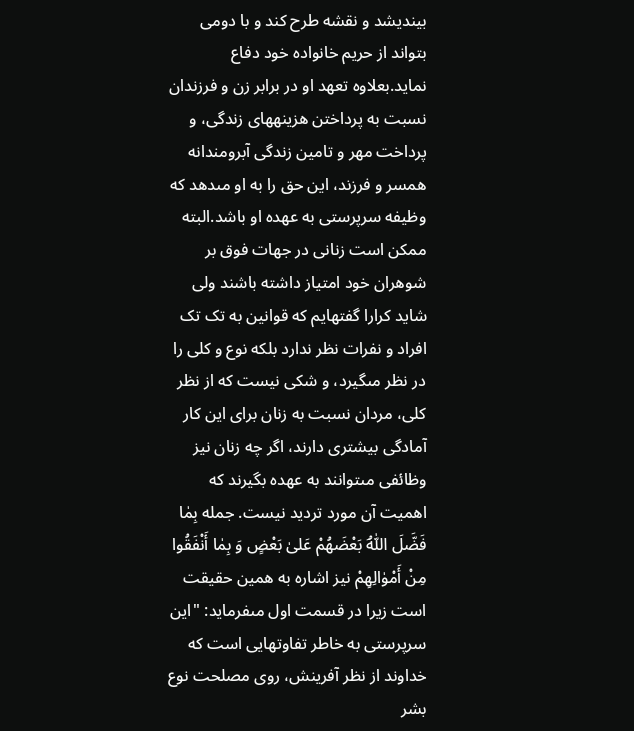بیندیشد و نقشه طرح کند و با دومى بتواند از حریم خانواده خود دفاع نماید.بعلاوه تعهد او در برابر زن و فرزندان نسبت به پرداختن هزینههاى زندگى، و پرداخت مهر و تامین زندگى آبرومندانه همسر و فرزند، این حق را به او مىدهد که وظیفه سرپرستى به عهده او باشد.البته ممکن است زنانى در جهات فوق بر شوهران خود امتیاز داشته باشند ولى شاید کرارا گفتهایم که قوانین به تک تک افراد و نفرات نظر ندارد بلکه نوع و کلى را در نظر مىگیرد، و شکى نیست که از نظر کلى، مردان نسبت به زنان براى این کار آمادگى بیشترى دارند، اگر چه زنان نیز وظائفى مىتوانند به عهده بگیرند که اهمیت آن مورد تردید نیست. جمله بِمٰا فَضَّلَ اَللّٰهُ بَعْضَهُمْ عَلىٰ بَعْضٍ وَ بِمٰا أَنْفَقُوا مِنْ أَمْوٰالِهِمْ نیز اشاره به همین حقیقت است زیرا در قسمت اول مىفرماید: "این سرپرستى به خاطر تفاوتهایى است که خداوند از نظر آفرینش، روى مصلحت نوع بشر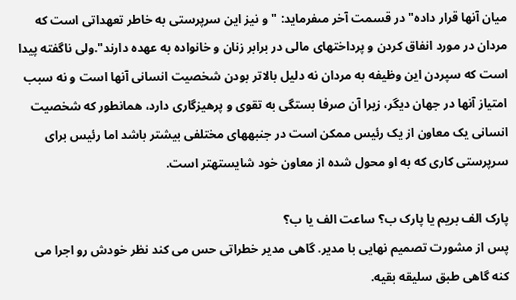میان آنها قرار داده" در قسمت آخر مىفرماید: "و نیز این سرپرستى به خاطر تعهداتى است که مردان در مورد انفاق کردن و پرداختهاى مالى در برابر زنان و خانواده به عهده دارند".ولى ناگفته پیدا است که سپردن این وظیفه به مردان نه دلیل بالاتر بودن شخصیت انسانى آنها است و نه سبب امتیاز آنها در جهان دیگر، زیرا آن صرفا بستگى به تقوى و پرهیزگارى دارد، همانطور که شخصیت انسانى یک معاون از یک رئیس ممکن است در جنبههاى مختلفى بیشتر باشد اما رئیس براى سرپرستى کارى که به او محول شده از معاون خود شایستهتر است.

پارک الف بریم یا پارک ب؟ ساعت الف یا ب؟
پس از مشورت تصمیم نهایی با مدیر. گاهی مدیر خطراتی حس می کند نظر خودش رو اجرا می کنه گاهی طبق سلیقه بقیه.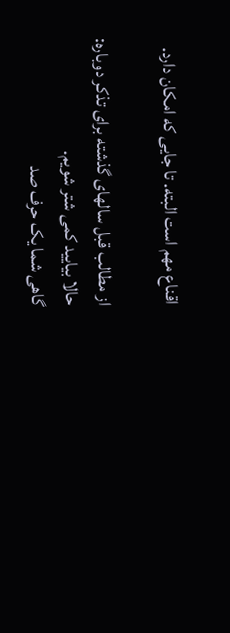اقناع مهم است البته. تا جایی که امکان دارد.

از مطالب قبل سالهای گذشته برای تذکر دوباره:
حالا بیایید کمی شتر شویم.
گاهی شما یک حرف صد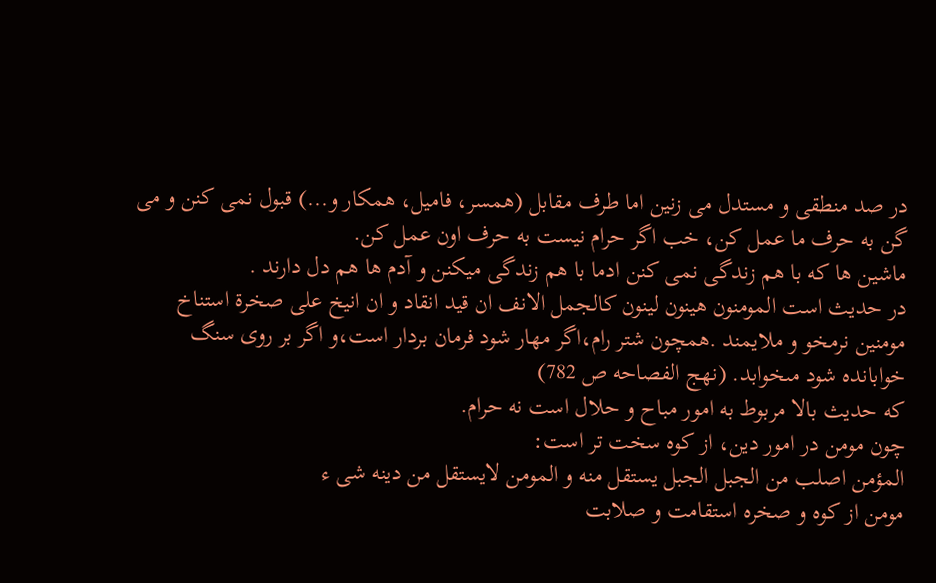در صد منطقی و مستدل می زنین اما طرف مقابل (همسر، فامیل، همکار و...) قبول نمی کنن و می گن به حرف ما عمل کن، خب اگر حرام نیست به حرف اون عمل کن.
ماشین ها که با هم زندگی نمی کنن ادما با هم زندگی میکنن و آدم ها هم دل دارند .
در حدیث است المومنون هینون لینون کالجمل الانف ان قید انقاد و ان انیخ علی صخرة استناخ
مومنین نرمخو و ملایمند .همچون شتر رام،اگر مهار شود فرمان بردار است،و اگر بر روى سنگ خوابانده شود مىخوابد. (نهج الفصاحه ص 782)
که حدیث بالا مربوط به امور مباح و حلال است نه حرام.
چون مومن در امور دین، از کوه سخت تر است:
المؤمن اصلب من الجبل الجبل یستقل منه و المومن لایستقل من دینه شی ء
مومن از کوه و صخره استقامت و صلابت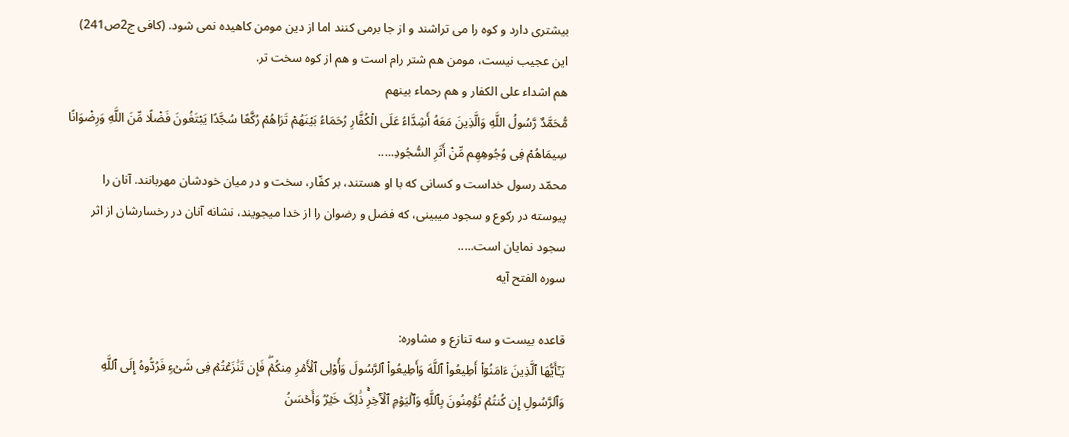بیشتری دارد و کوه را می تراشند و از جا برمی کنند اما از دین مومن کاهیده نمی شود. (کافی ج2ص241)
این عجیب نیست، مومن هم شتر رام است و هم از کوه سخت تر.
هم اشداء علی الکفار و هم رحماء بینهم
مُّحَمَّدٌ رَّسُولُ اللَّهِ وَالَّذِینَ مَعَهُ أَشِدَّاءُ عَلَى الْکُفَّارِ رُحَمَاءُ بَیْنَهُمْ تَرَاهُمْ رُکَّعًا سُجَّدًا یَبْتَغُونَ فَضْلًا مِّنَ اللَّهِ وَرِضْوَانًا سِیمَاهُمْ فِی وُجُوهِهِم مِّنْ أَثَرِ السُّجُودِ.....
محمّد رسول خداست و کسانی که با او هستند، بر کفّار، سخت و در میان خودشان مهربانند. آنان را پیوسته در رکوع و سجود میبینی، که فضل و رضوان را از خدا میجویند، نشانه آنان در رخسارشان از اثر سجود نمایان است.....
سوره الفتح آیه

قاعده بیست و سه تنازع و مشاوره:
یَـٰٓأَیُّهَا ٱلَّذِینَ ءَامَنُوٓاْ أَطِیعُواْ ٱللَّهَ وَأَطِیعُواْ ٱلرَّسُولَ وَأُوْلِی ٱلۡأَمۡرِ مِنکُمۡۖ فَإِن تَنَٰزَعۡتُمۡ فِی شَیۡءࣲ فَرُدُّوهُ إِلَى ٱللَّهِ وَٱلرَّسُولِ إِن کُنتُمۡ تُؤۡمِنُونَ بِٱللَّهِ وَٱلۡیَوۡمِ ٱلۡأٓخِرِۚ ذَٰلِکَ خَیۡرࣱ وَأَحۡسَنُ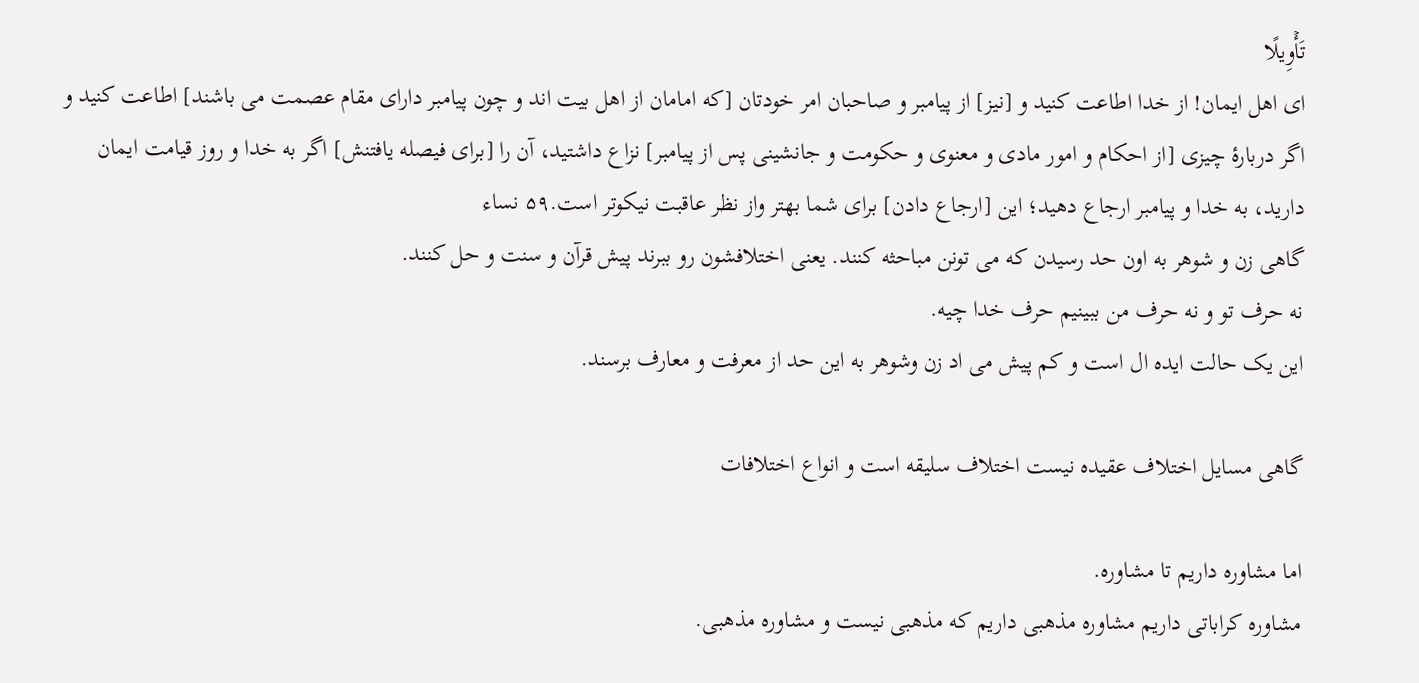تَأۡوِیلًا
اى اهل ایمان! از خدا اطاعت کنید و [نیز] از پیامبر و صاحبان امر خودتان [که امامان از اهل بیت اند و چون پیامبر داراى مقام عصمت مى باشند] اطاعت کنید و اگر دربارۀ چیزى [از احکام و امور مادى و معنوى و حکومت و جانشینى پس از پیامبر] نزاع داشتید، آن را [براى فیصله یافتنش] اگر به خدا و روز قیامت ایمان دارید، به خدا و پیامبر ارجاع دهید؛ این [ارجاع دادن] براى شما بهتر واز نظر عاقبت نیکوتر است.۵۹ نساء
گاهی زن و شوهر به اون حد رسیدن که می تونن مباحثه کنند. یعنی اختلافشون رو ببرند پیش قرآن و سنت و حل کنند.
نه حرف تو و نه حرف من ببینیم حرف خدا چیه.
این یک حالت ایده ال است و کم پیش می اد زن وشوهر به این حد از معرفت و معارف برسند.

گاهی مسایل اختلاف عقیده نیست اختلاف سلیقه است و انواع اختلافات

اما مشاوره داریم تا مشاوره.
مشاوره کراباتی داریم مشاوره مذهبی داریم که مذهبی نیست و مشاوره مذهبی.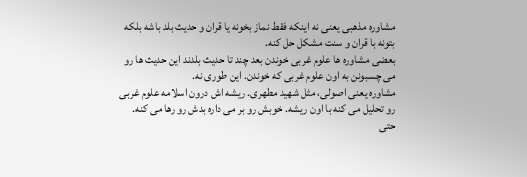مشاوره مذهبی یعنی نه اینکه فقط نماز بخونه یا قران و حدیث بلد باشه بلکه بتونه با قران و سنت مشکل حل کنه.
بعضی مشاوره ها علوم غربی خوندن بعد چند تا حدیث بلدند این حدیث ها رو می چسبونن به اون علوم غربی که خوندن. این طوری نه.
مشاوره یعنی اصولی، مثل شهید مطهری. ریشه اش درون اسلامه علوم غربی رو تحلیل می کنه با اون ریشه. خوبش رو بر می داره بدش رو رها می کنه. حتی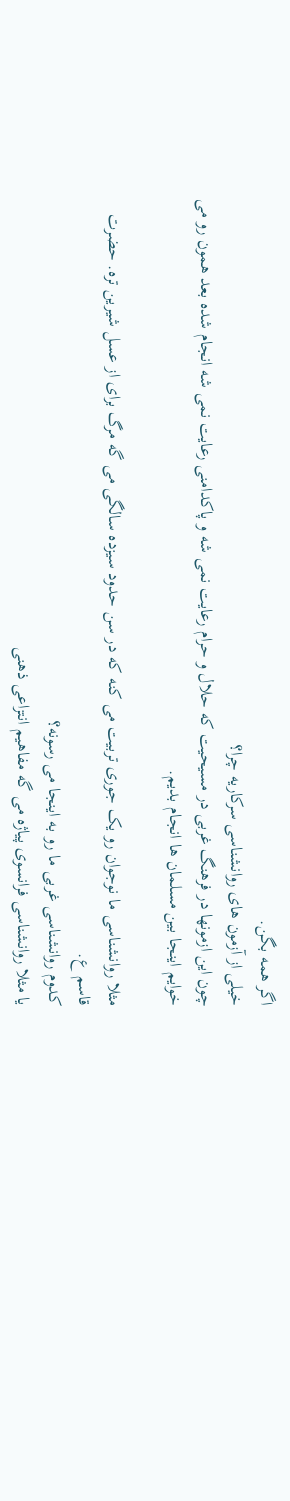اگر همه بگن.
خیلی از آزمون های روانشناسی سرکاریه چرا؟
چون این ازمونها در فرهنگ غربی در مسیحیت که حلال و حرام رعایت نمی شه و پاکدامنی رعایت نمی شه انجام شده بعد همون رو می خوایم اینجا بین مسلمان ها انجام بدیم.

مثلا روانشناسی ما نوجوان رو یک جوری تربیت می کنه که در سن حدود سیزده سالگی می گه مرگ برای از عسل شیرین تره. حضرت قاسم ع.
کدوم روانشناسی غربی ما رو به اینجا می رسونه؟
یا مثلا روانشناسی فرانسوی پیاژه می گه مفاهیم انتزاعی ذهنی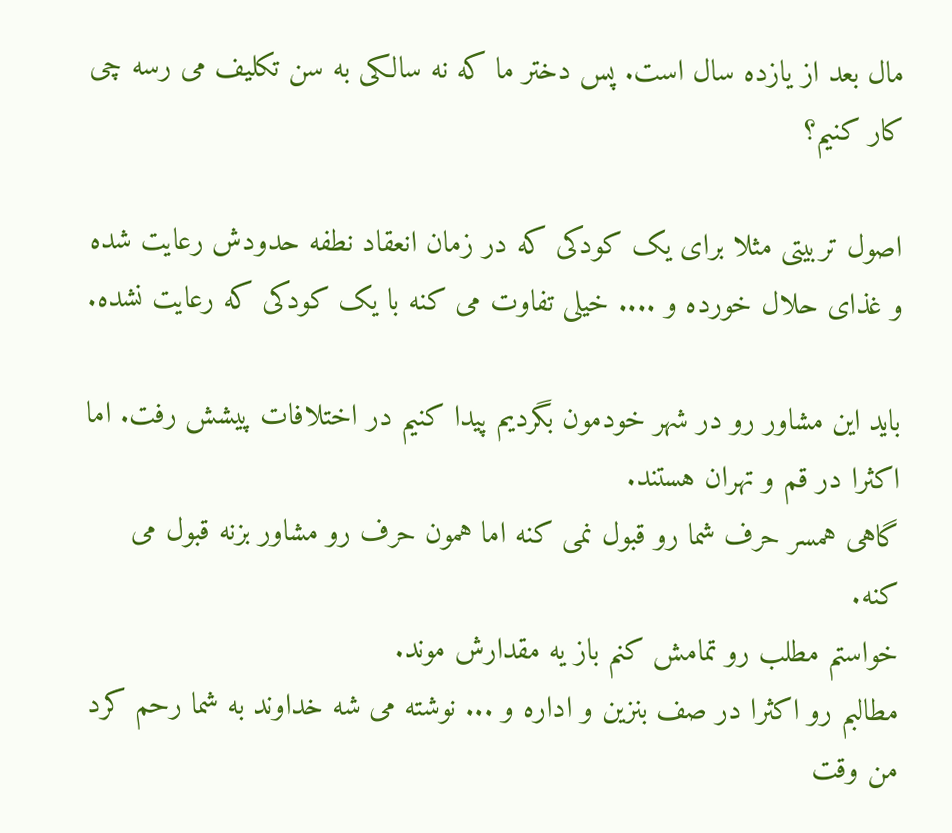مال بعد از یازده سال است. پس دختر ما که نه سالکی به سن تکلیف می رسه چی کار کنیم؟

اصول تربیتی مثلا برای یک کودکی که در زمان انعقاد نطفه حدودش رعایت شده و غذای حلال خورده و .... خیلی تفاوت می کنه با یک کودکی که رعایت نشده.

باید این مشاور رو در شهر خودمون بگردیم پیدا کنیم در اختلافات پیشش رفت. اما اکثرا در قم و تهران هستند.
گاهی همسر حرف شما رو قبول نمی کنه اما همون حرف رو مشاور بزنه قبول می کنه.
خواستم مطلب رو تمامش کنم باز یه مقدارش موند.
مطالبم رو اکثرا در صف بنزین و اداره و ... نوشته می شه خداوند به شما رحم کرد من وقت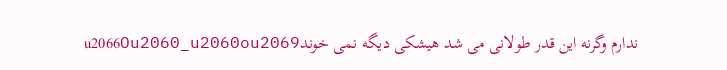ندارم وگرنه این قدر طولانی می شد هیشکی دیگه نمی خوندu2066Ou2060_u2060ou2069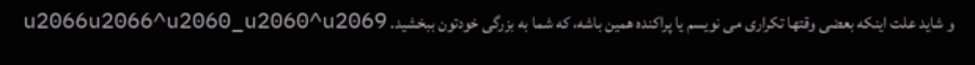و شاید علت اینکه بعضی وقتها تکراری می نویسم یا پراکنده همین باشه، که شما به بزرگی خودتون ببخشید. u2066u2066^u2060_u2060^u2069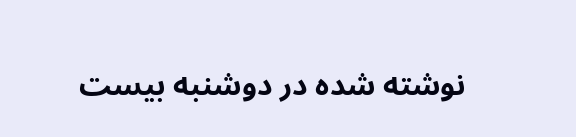نوشته شده در دوشنبه بیست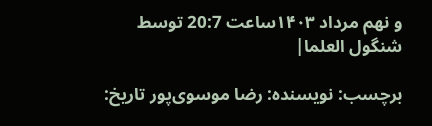و نهم مرداد ۱۴۰۳ساعت 20:7 توسط شنگول العلما|

برچسب: نویسنده: رضا موسوی‌پور تاريخ: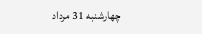چهارشنبه 31 مرداد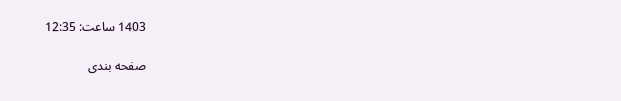1403 ساعت: 12:35

صفحه بندی